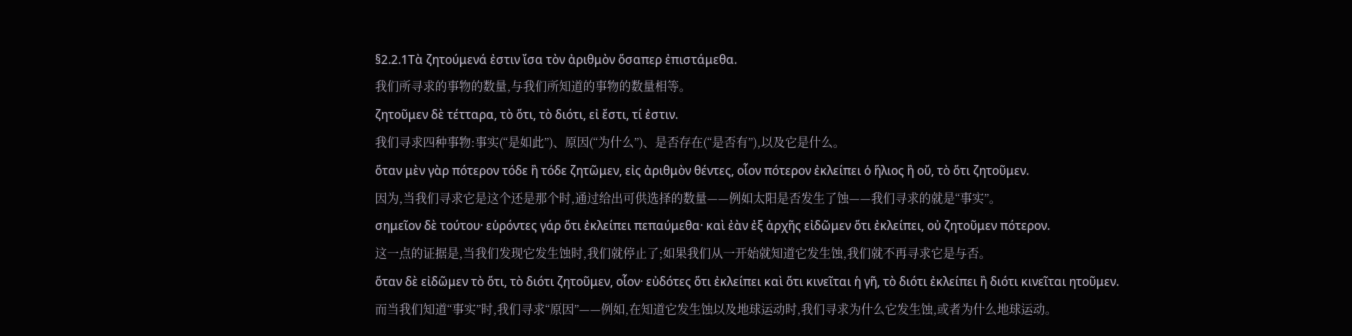§2.2.1Τὰ ζητούμενά ἐστιν ἴσα τὸν ἀριθμὸν ὅσαπερ ἐπιστάμεθα.
我们所寻求的事物的数量,与我们所知道的事物的数量相等。
ζητοῦμεν δὲ τέτταρα, τὸ ὅτι, τὸ διότι, εἰ ἔστι, τί ἐστιν.
我们寻求四种事物:事实(“是如此”)、原因(“为什么”)、是否存在(“是否有”),以及它是什么。
ὅταν μὲν γὰρ πότερον τόδε ἢ τόδε ζητῶμεν, εἰς ἀριθμὸν θέντες, οἷον πότερον ἐκλείπει ὁ ἥλιος ἢ οὔ, τὸ ὅτι ζητοῦμεν.
因为,当我们寻求它是这个还是那个时,通过给出可供选择的数量——例如太阳是否发生了蚀——我们寻求的就是“事实”。
σημεῖον δὲ τούτου· εὑρόντες γάρ ὅτι ἐκλείπει πεπαύμεθα· καὶ ἐὰν ἐξ ἀρχῆς εἰδῶμεν ὅτι ἐκλείπει, οὐ ζητοῦμεν πότερον.
这一点的证据是,当我们发现它发生蚀时,我们就停止了;如果我们从一开始就知道它发生蚀,我们就不再寻求它是与否。
ὅταν δὲ εἰδῶμεν τὸ ὅτι, τὸ διότι ζητοῦμεν, οἷον· εὐδότες ὅτι ἐκλείπει καὶ ὅτι κινεῖται ἡ γῆ, τὸ διότι ἐκλείπει ἢ διότι κινεῖται ητοῦμεν.
而当我们知道“事实”时,我们寻求“原因”——例如,在知道它发生蚀以及地球运动时,我们寻求为什么它发生蚀,或者为什么地球运动。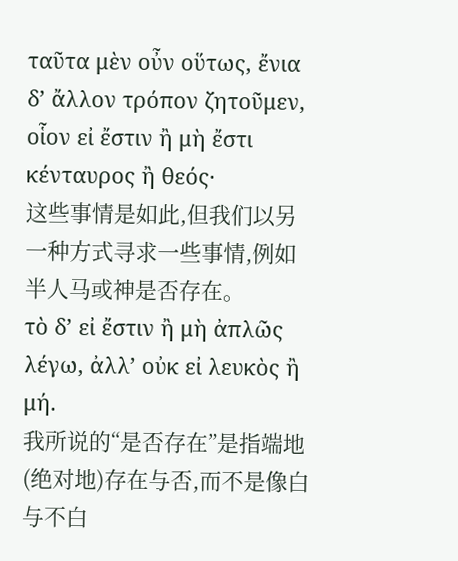ταῦτα μὲν οὖν οὕτως, ἔνια δʼ ἄλλον τρόπον ζητοῦμεν, οἷον εἰ ἔστιν ἢ μὴ ἔστι κένταυρος ἢ θεός·
这些事情是如此,但我们以另一种方式寻求一些事情,例如半人马或神是否存在。
τὸ δʼ εἰ ἔστιν ἢ μὴ ἀπλῶς λέγω, ἀλλʼ οὐκ εἰ λευκὸς ἢ μή.
我所说的“是否存在”是指端地(绝对地)存在与否,而不是像白与不白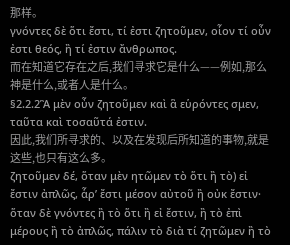那样。
γνόντες δὲ ὅτι ἔστι, τί ἐστι ζητοῦμεν, οἷον τί οὖν ἐστι θεός, ἢ τί ἐστιν ἄνθρωπος.
而在知道它存在之后,我们寻求它是什么——例如,那么神是什么,或者人是什么。
§2.2.2Ἃ μὲν οὖν ζητοῦμεν καὶ ἃ εὑρόντες σμεν, ταῦτα καὶ τοσαῦτά ἐστιν.
因此,我们所寻求的、以及在发现后所知道的事物,就是这些,也只有这么多。
ζητοῦμεν δέ, ὅταν μὲν ητῶμεν τὸ ὅτι ἢ τὸ) εἰ ἔστιν ἀπλῶς, ἇρʼ ἔστι μέσον αὐτοῦ ἢ οὐκ ἔστιν· ὅταν δὲ γνόντες ἢ τὸ ὅτι ἢ εἰ ἔστιν, ἢ τὸ ἐπὶ μέρους ἢ τὸ ἀπλῶς, πάλιν τὸ διὰ τί ζητῶμεν ἢ τὸ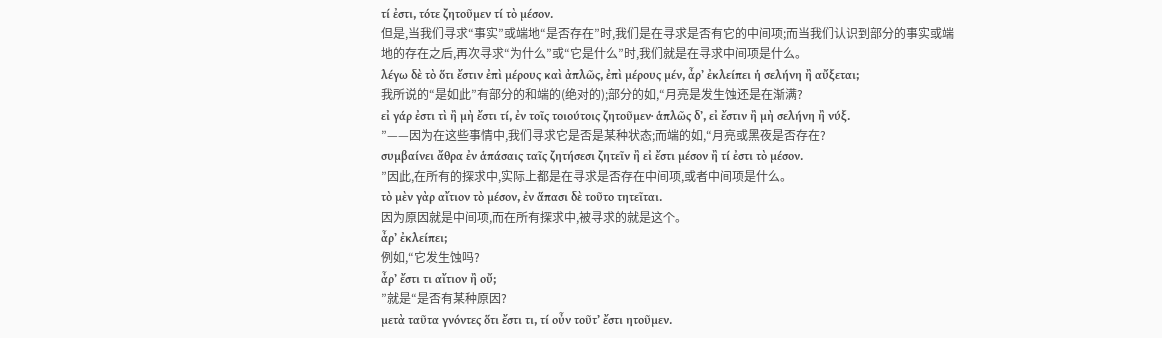τί ἐστι, τότε ζητοῦμεν τί τὸ μέσον.
但是,当我们寻求“事实”或端地“是否存在”时,我们是在寻求是否有它的中间项;而当我们认识到部分的事实或端地的存在之后,再次寻求“为什么”或“它是什么”时,我们就是在寻求中间项是什么。
λέγω δὲ τὸ ὅτι ἔστιν ἐπὶ μέρους καὶ ἀπλῶς, ἐπὶ μέρους μέν, ἆρʼ ἐκλείπει ἡ σελήνη ἢ αὔξεται;
我所说的“是如此”有部分的和端的(绝对的);部分的如,“月亮是发生蚀还是在渐满?
εἰ γάρ ἐστι τὶ ἢ μὴ ἔστι τί, ἐν τοῖς τοιούτοις ζητοῦμεν· ἁπλῶς δʼ, εἰ ἔστιν ἢ μὴ σελήνη ἢ νύξ.
”——因为在这些事情中,我们寻求它是否是某种状态;而端的如,“月亮或黑夜是否存在?
συμβαίνει ἄθρα ἐν ἁπάσαις ταῖς ζητήσεσι ζητεῖν ἢ εἰ ἔστι μέσον ἢ τί ἐστι τὸ μέσον.
”因此,在所有的探求中,实际上都是在寻求是否存在中间项,或者中间项是什么。
τὸ μὲν γὰρ αἴτιον τὸ μέσον, ἐν ἅπασι δὲ τοῦτο τητεῖται.
因为原因就是中间项,而在所有探求中,被寻求的就是这个。
ἆρʼ ἐκλείπει;
例如,“它发生蚀吗?
ἆρʼ ἔστι τι αἴτιον ἢ οὔ;
”就是“是否有某种原因?
μετὰ ταῦτα γνόντες ὅτι ἔστι τι, τί οὖν τοῦτʼ ἔστι ητοῦμεν.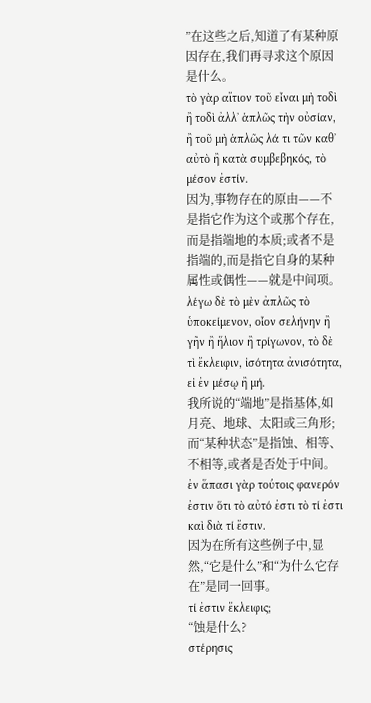”在这些之后,知道了有某种原因存在,我们再寻求这个原因是什么。
τὸ γὰρ αἴτιον τοῦ εἶναι μὴ τοδὶ ἢ τοδὶ ἀλλʼ ἁπλῶς τὴν οὐσίαν, ἢ τοῦ μὴ ἁπλῶς λά τι τῶν καθʼ αὐτὸ ἢ κατὰ συμβεβηκός, τὸ μέσον ἐστίν.
因为,事物存在的原由——不是指它作为这个或那个存在,而是指端地的本质;或者不是指端的,而是指它自身的某种属性或偶性——就是中间项。
λέγω δὲ τὸ μὲν ἀπλῶς τὸ ὑποκείμενον, οἷον σελήνην ἢ γῆν ἢ ἥλιον ἢ τρίγωνον, τὸ δὲ τὶ ἔκλειφιν, ἰσότητα ἀνισότητα, εἰ ἐν μέσῳ ἢ μή.
我所说的“端地”是指基体,如月亮、地球、太阳或三角形;而“某种状态”是指蚀、相等、不相等,或者是否处于中间。
ἐν ἅπασι γὰρ τούτοις φανερόν ἐστιν ὅτι τὸ αὐτό ἐστι τὸ τί ἐστι καὶ διὰ τί ἔστιν.
因为在所有这些例子中,显然,“它是什么”和“为什么它存在”是同一回事。
τί ἐστιν ἕκλειφις;
“蚀是什么?
στέρησις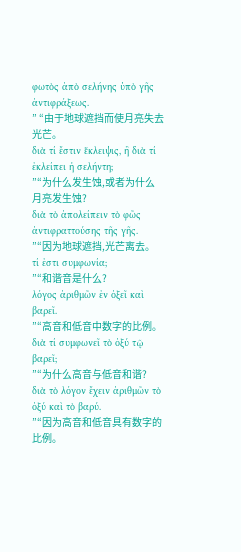φωτὸς ἀπὸ σελήνης ὑπὸ γῆς ἀντιφράξεως.
” “由于地球遮挡而使月亮失去光芒。
διὰ τί ἔστιν ἕκλειψις, ἢ διὰ τί ἐκλείπει ἡ σελήντη;
”“为什么发生蚀,或者为什么月亮发生蚀?
διὰ τὸ ἀπολείπειν τὸ φῶς ἀντιφραττούσης τῆς γῆς.
”“因为地球遮挡,光芒离去。
τί ἐστι συμφωνία;
”“和谐音是什么?
λόγος ἀριθμῶν ἐν ὀξεῖ καὶ βαρεῖ.
”“高音和低音中数字的比例。
διὰ τί συμφωνεῖ τὸ ὀξύ τῷ βαρεῖ;
”“为什么高音与低音和谐?
διὰ τὸ λόγον ἔχειν ἀριθμῶν τὸ ὀξύ καὶ τὸ βαρύ.
”“因为高音和低音具有数字的比例。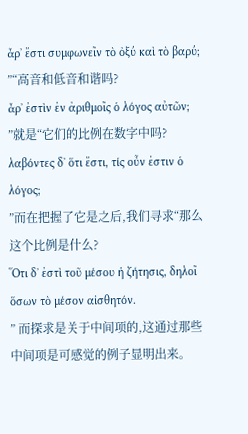ἆρʼ ἔστι συμφωνεῖν τὸ ὀξύ καὶ τὸ βαρύ;
”“高音和低音和谐吗?
ἆρʼ ἐστὶν ἐν ἀριθμοῖς ὁ λόγος αὐτῶν;
”就是“它们的比例在数字中吗?
λαβόντες δʼ ὅτι ἔστι, τίς οὖν ἐστιν ὁ λόγος;
”而在把握了它是之后,我们寻求“那么这个比例是什么?
Ὅτι δʼ ἐστὶ τοῦ μέσου ἡ ζήτησις, δηλοῖ ὅσων τὸ μέσον αἰσθητόν.
” 而探求是关于中间项的,这通过那些中间项是可感觉的例子显明出来。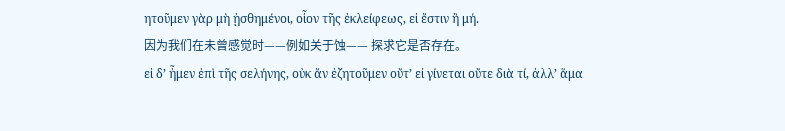ητοῦμεν γὰρ μὴ ᾐσθημένοι, οἷον τῆς ἐκλείφεως, εἰ ἔστιν ἢ μή.
因为我们在未曾感觉时——例如关于蚀—— 探求它是否存在。
εἰ δʼ ἦμεν ἐπὶ τῆς σελήνης, οὐκ ἄν ἐζητοῦμεν οὔτʼ εἰ γίνεται οὔτε διὰ τί, ἀλλʼ ἅμα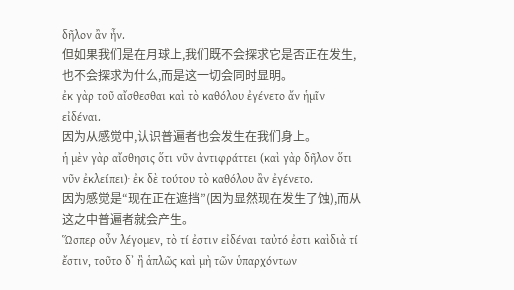δῆλον ἂν ἦν.
但如果我们是在月球上,我们既不会探求它是否正在发生,也不会探求为什么,而是这一切会同时显明。
ἐκ γὰρ τοῦ αἴσθεσθαι καὶ τὸ καθόλου ἐγένετο ἄν ἡμῖν εἰδέναι.
因为从感觉中,认识普遍者也会发生在我们身上。
ἡ μὲν γὰρ αἴσθησις ὅτι νῦν ἀντιφράττει (καὶ γὰρ δῆλον ὅτι νῦν ἐκλείπει)· ἐκ δὲ τούτου τὸ καθόλου ἂν ἐγένετο.
因为感觉是“现在正在遮挡”(因为显然现在发生了蚀),而从这之中普遍者就会产生。
Ὥσπερ οὖν λέγομεν, τὸ τί ἐστιν εἰδέναι ταὐτό ἐστι καὶδιὰ τί ἔστιν, τοῦτο δʼ ἢ ἁπλῶς καὶ μὴ τῶν ὑπαρχόντων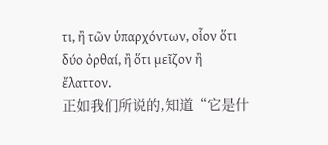τι, ἢ τῶν ὑπαρχόντων, οἷον ὅτι δύο ὀρθαί, ἢ ὅτι μεῖζον ἢ ἔλαττον.
正如我们所说的,知道“它是什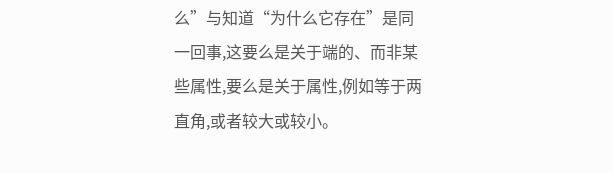么”与知道“为什么它存在”是同一回事,这要么是关于端的、而非某些属性,要么是关于属性,例如等于两直角,或者较大或较小。